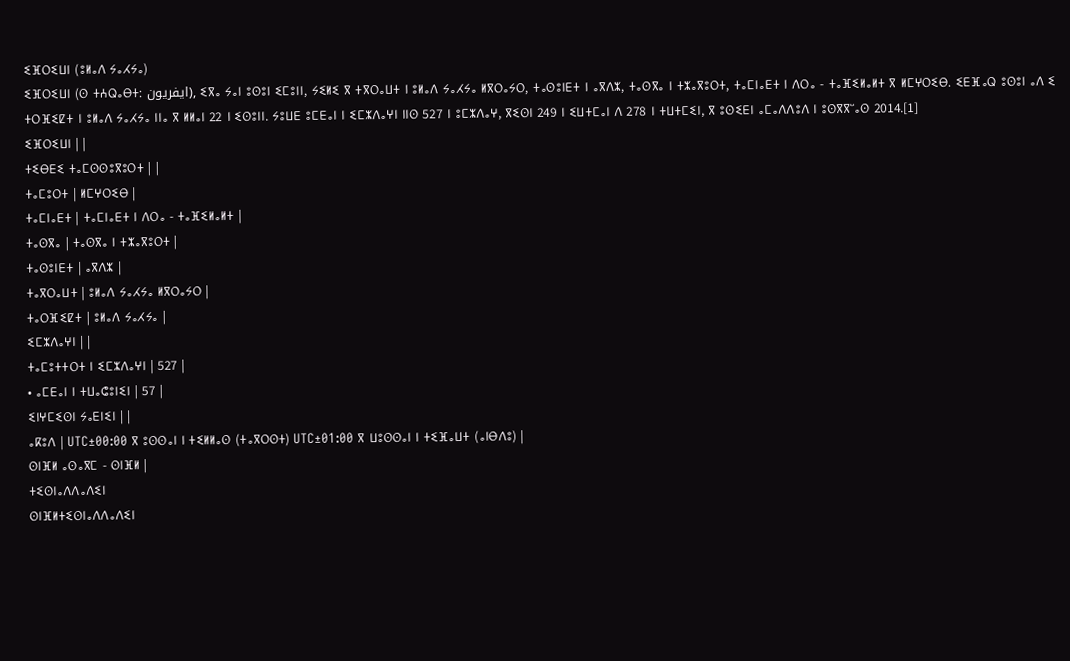ⵉⴼⵔⵉⵡⵏ (ⵓⵍⴰⴷ ⵢⴰⵃⵢⴰ)
ⵉⴼⵔⵉⵡⵏ (ⵙ ⵜⵄⵕⴰⴱⵜ: ايفريون), ⵉⴳⴰ ⵢⴰⵏ ⵓⵙⵓⵏ ⵉⵎⵓⵏⵏ, ⵢⵉⵍⵉ ⴳ ⵜⴳⵔⴰⵡⵜ ⵏ ⵓⵍⴰⴷ ⵢⴰⵃⵢⴰ ⵍⴳⵔⴰⵢⵔ, ⵜⴰⵙⵓⵏⴹⵜ ⵏ ⴰⴳⴷⵣ, ⵜⴰⵙⴳⴰ ⵏ ⵜⵣⴰⴳⵓⵔⵜ, ⵜⴰⵎⵏⴰⴹⵜ ⵏ ⴷⵔⴰ - ⵜⴰⴼⵉⵍⴰⵍⵜ ⴳ ⵍⵎⵖⵔⵉⴱ. ⵉⴹⴼⴰⵕ ⵓⵙⵓⵏ ⴰⴷ ⵉ ⵜⵔⴼⵉⵇⵜ ⵏ ⵓⵍⴰⴷ ⵢⴰⵃⵢⴰ ⵏⵏⴰ ⴳ ⵍⵍⴰⵏ 22 ⵏ ⵉⵙⵓⵏⵏ. ⵢⵓⵡⴹ ⵓⵎⴹⴰⵏ ⵏ ⵉⵎⵣⴷⴰⵖⵏ ⵏⵏⵙ 527 ⵏ ⵓⵎⵣⴷⴰⵖ, ⴳⵉⵙⵏ 249 ⵏ ⵉⵡⵜⵎⴰⵏ ⴷ 278 ⵏ ⵜⵡⵜⵎⵉⵏ, ⴳ ⵓⵙⵉⴹⵏ ⴰⵎⴰⴷⴷⵓⴷ ⵏ ⵓⵙⴳⴳⵯⴰⵙ 2014.[1]
ⵉⴼⵔⵉⵡⵏ | |
ⵜⵉⴱⴹⵉ ⵜⴰⵎⵙⵙⵓⴳⵓⵔⵜ | |
ⵜⴰⵎⵓⵔⵜ | ⵍⵎⵖⵔⵉⴱ |
ⵜⴰⵎⵏⴰⴹⵜ | ⵜⴰⵎⵏⴰⴹⵜ ⵏ ⴷⵔⴰ - ⵜⴰⴼⵉⵍⴰⵍⵜ |
ⵜⴰⵙⴳⴰ | ⵜⴰⵙⴳⴰ ⵏ ⵜⵣⴰⴳⵓⵔⵜ |
ⵜⴰⵙⵓⵏⴹⵜ | ⴰⴳⴷⵣ |
ⵜⴰⴳⵔⴰⵡⵜ | ⵓⵍⴰⴷ ⵢⴰⵃⵢⴰ ⵍⴳⵔⴰⵢⵔ |
ⵜⴰⵔⴼⵉⵇⵜ | ⵓⵍⴰⴷ ⵢⴰⵃⵢⴰ |
ⵉⵎⵣⴷⴰⵖⵏ | |
ⵜⴰⵎⵓⵜⵜⵔⵜ ⵏ ⵉⵎⵣⴷⴰⵖⵏ | 527 |
• ⴰⵎⴹⴰⵏ ⵏ ⵜⵡⴰⵛⵓⵏⵉⵏ | 57 |
ⵉⵏⵖⵎⵉⵙⵏ ⵢⴰⴹⵏⵉⵏ | |
ⴰⴽⵓⴷ | UTC±00:00 ⴳ ⵓⵙⵙⴰⵏ ⵏ ⵜⵉⵍⵍⴰⵙ (ⵜⴰⴳⵔⵙⵜ) UTC±01:00 ⴳ ⵡⵓⵙⵙⴰⵏ ⵏ ⵜⵉⴼⴰⵡⵜ (ⴰⵏⴱⴷⵓ) |
ⵙⵏⴼⵍ ⴰⵙⴰⴳⵎ - ⵙⵏⴼⵍ |
ⵜⵉⵙⵏⴰⴷⴷⴰⴷⵉⵏ
ⵙⵏⴼⵍⵜⵉⵙⵏⴰⴷⴷⴰⴷⵉⵏ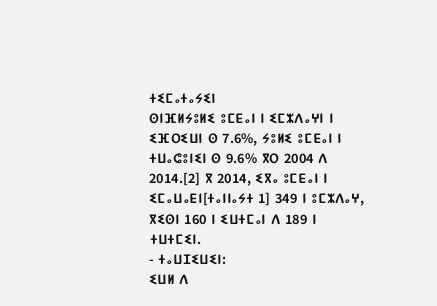ⵜⵉⵎⴰⵜⴰⵢⵉⵏ
ⵙⵏⴼⵍⵢⵓⵍⵉ ⵓⵎⴹⴰⵏ ⵏ ⵉⵎⵣⴷⴰⵖⵏ ⵏ ⵉⴼⵔⵉⵡⵏ ⵙ 7.6%, ⵢⵓⵍⵉ ⵓⵎⴹⴰⵏ ⵏ ⵜⵡⴰⵛⵓⵏⵉⵏ ⵙ 9.6% ⴳⵔ 2004 ⴷ 2014.[2] ⴳ 2014, ⵉⴳⴰ ⵓⵎⴹⴰⵏ ⵏ ⵉⵎⴰⵡⴰⴹⵏ[ⵜⴰⵏⵏⴰⵢⵜ 1] 349 ⵏ ⵓⵎⵣⴷⴰⵖ, ⴳⵉⵙⵏ 160 ⵏ ⵉⵡⵜⵎⴰⵏ ⴷ 189 ⵏ ⵜⵡⵜⵎⵉⵏ.
- ⵜⴰⵡⵊⵉⵡⵉⵏ:
ⵉⵡⵍ ⴷ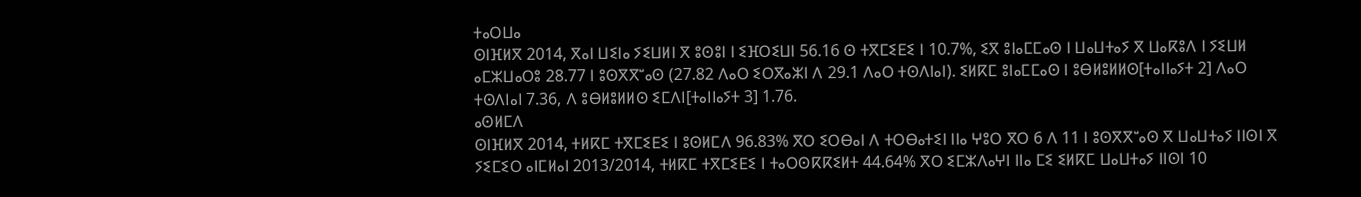ⵜⴰⵔⵡⴰ
ⵙⵏⴼⵍⴳ 2014, ⴳⴰⵏ ⵡⵉⵏⴰ ⵢⵉⵡⵍⵏ ⴳ ⵓⵙⵓⵏ ⵏ ⵉⴼⵔⵉⵡⵏ 56.16 ⵙ ⵜⴳⵎⵉⴹⵉ ⵏ 10.7%, ⵉⴳ ⵓⵏⴰⵎⵎⴰⵙ ⵏ ⵡⴰⵡⵜⴰⵢ ⴳ ⵡⴰⴽⵓⴷ ⵏ ⵢⵉⵡⵍ ⴰⵎⵣⵡⴰⵔⵓ 28.77 ⵏ ⵓⵙⴳⴳⵯⴰⵙ (27.82 ⴷⴰⵔ ⵉⵔⴳⴰⵣⵏ ⴷ 29.1 ⴷⴰⵔ ⵜⵙⴷⵏⴰⵏ). ⵉⵍⴽⵎ ⵓⵏⴰⵎⵎⴰⵙ ⵏ ⵓⴱⵍⵓⵍⵍⵙ[ⵜⴰⵏⵏⴰⵢⵜ 2] ⴷⴰⵔ ⵜⵙⴷⵏⴰⵏ 7.36, ⴷ ⵓⴱⵍⵓⵍⵍⵙ ⵉⵎⴷⵏ[ⵜⴰⵏⵏⴰⵢⵜ 3] 1.76.
ⴰⵙⵍⵎⴷ
ⵙⵏⴼⵍⴳ 2014, ⵜⵍⴽⵎ ⵜⴳⵎⵉⴹⵉ ⵏ ⵓⵙⵍⵎⴷ 96.83% ⴳⵔ ⵉⵔⴱⴰⵏ ⴷ ⵜⵔⴱⴰⵜⵉⵏ ⵏⵏⴰ ⵖⵓⵔ ⴳⵔ 6 ⴷ 11 ⵏ ⵓⵙⴳⴳⵯⴰⵙ ⴳ ⵡⴰⵡⵜⴰⵢ ⵏⵏⵙⵏ ⴳ ⵢⵉⵎⵉⵔ ⴰⵏⵎⵍⴰⵏ 2013/2014, ⵜⵍⴽⵎ ⵜⴳⵎⵉⴹⵉ ⵏ ⵜⴰⵔⵙⴽⴽⵉⵍⵜ 44.64% ⴳⵔ ⵉⵎⵣⴷⴰⵖⵏ ⵏⵏⴰ ⵎⵉ ⵉⵍⴽⵎ ⵡⴰⵡⵜⴰⵢ ⵏⵏⵙⵏ 10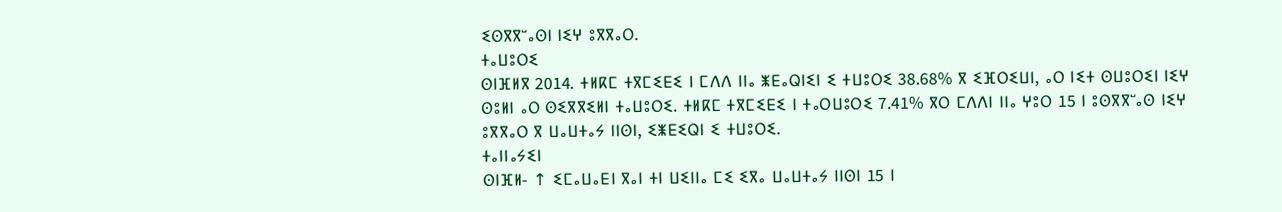ⵉⵙⴳⴳⵯⴰⵙⵏ ⵏⵉⵖ ⵓⴳⴳⴰⵔ.
ⵜⴰⵡⵓⵔⵉ
ⵙⵏⴼⵍⴳ 2014. ⵜⵍⴽⵎ ⵜⴳⵎⵉⴹⵉ ⵏ ⵎⴷⴷ ⵏⵏⴰ ⵥⴹⴰⵕⵏⵉⵏ ⵉ ⵜⵡⵓⵔⵉ 38.68% ⴳ ⵉⴼⵔⵉⵡⵏ, ⴰⵔ ⵏⵉⵜ ⵙⵡⵓⵔⵉⵏ ⵏⵉⵖ ⵙⵓⵍⵏ ⴰⵔ ⵙⵉⴳⴳⵉⵍⵏ ⵜⴰⵡⵓⵔⵉ. ⵜⵍⴽⵎ ⵜⴳⵎⵉⴹⵉ ⵏ ⵜⴰⵔⵡⵓⵔⵉ 7.41% ⴳⵔ ⵎⴷⴷⵏ ⵏⵏⴰ ⵖⵓⵔ 15 ⵏ ⵓⵙⴳⴳⵯⴰⵙ ⵏⵉⵖ ⵓⴳⴳⴰⵔ ⴳ ⵡⴰⵡⵜⴰⵢ ⵏⵏⵙⵏ, ⵉⵥⴹⵉⵕⵏ ⵉ ⵜⵡⵓⵔⵉ.
ⵜⴰⵏⵏⴰⵢⵉⵏ
ⵙⵏⴼⵍ- ↑ ⵉⵎⴰⵡⴰⴹⵏ ⴳⴰⵏ ⵜⵏ ⵡⵉⵏⵏⴰ ⵎⵉ ⵉⴳⴰ ⵡⴰⵡⵜⴰⵢ ⵏⵏⵙⵏ 15 ⵏ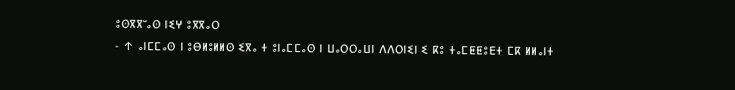ⵓⵙⴳⴳⵯⴰⵙ ⵏⵉⵖ ⵓⴳⴳⴰⵔ
- ↑ ⴰⵏⵎⵎⴰⵙ ⵏ ⵓⴱⵍⵓⵍⵍⵙ ⵉⴳⴰ ⵜ ⵓⵏⴰⵎⵎⴰⵙ ⵏ ⵡⴰⵔⵔⴰⵡⵏ ⴷⴷⵔⵏⵉⵏ ⵉ ⴽⵓ ⵜⴰⵎⵟⵟⵓⴹⵜ ⵎⴽ ⵍⵍⴰⵏⵜ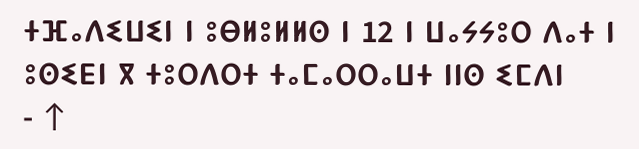ⵜⴼⴰⴷⵉⵡⵉⵏ ⵏ ⵓⴱⵍⵓⵍⵍⵙ ⵏ 12 ⵏ ⵡⴰⵢⵢⵓⵔ ⴷⴰⵜ ⵏ ⵓⵙⵉⴹⵏ ⴳ ⵜⵓⵔⴷⵔⵜ ⵜⴰⵎⴰⵔⵔⴰⵡⵜ ⵏⵏⵙ ⵉⵎⴷⵏ
- ↑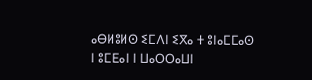ⴰⴱⵍⵓⵍⵙ ⵉⵎⴷⵏ ⵉⴳⴰ ⵜ ⵓⵏⴰⵎⵎⴰⵙ ⵏ ⵓⵎⴹⴰⵏ ⵏ ⵡⴰⵔⵔⴰⵡⵏ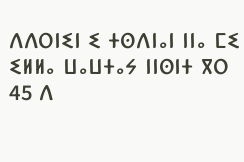ⴷⴷⵔⵏⵉⵏ ⵉ ⵜⵙⴷⵏⴰⵏ ⵏⵏⴰ ⵎⵉ ⵉⵍⵍⴰ ⵡⴰⵡⵜⴰⵢ ⵏⵏⵙⵏⵜ ⴳⵔ 45 ⴷ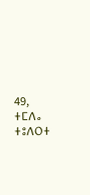49, ⵜⵎⴷⴰ ⵜⵓⴷⵔⵜ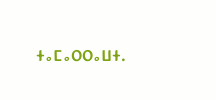ⵜⴰⵎⴰⵔⵔⴰⵡⵜ.